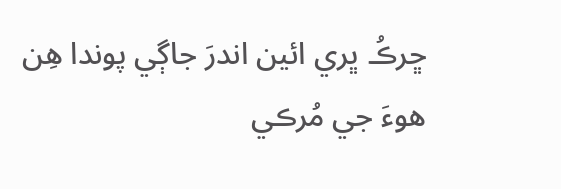ڇرڪُ ڀري ائين اندرَ جاڳي پوندا هِن
هوءَ جي مُرڪي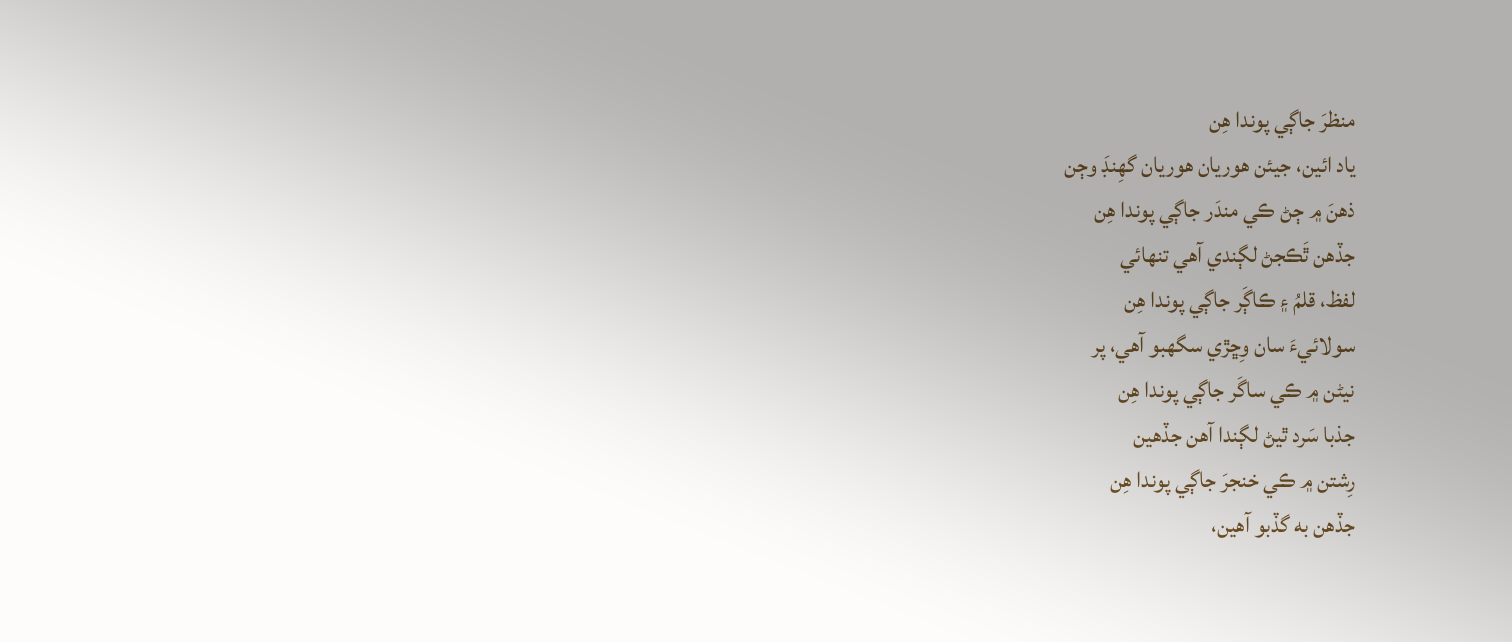منظرَ جاڳي پوندا هِن
ياد ائين، جيئن هوريان هوريان گهِنڊَ وڄن
ذهنَ ۾ ڄڻ ڪي مندَر جاڳي پوندا هِن
جڏهن ٿَڪجڻ لڳندي آهي تنهائي
لفظ، قلمُ ۽ ڪاڳَر جاڳي پوندا هِن
سولائيءَ سان وِڇڙي سگهبو آهي، پر
نيڻن ۾ ڪي ساگَر جاڳي پوندا هِن
جذبا سَرد ٿيڻ لڳندا آهن جڏهين
رِشتن ۾ ڪي خنجرَ جاڳي پوندا هِن
جڏهن به گڏبو آهين،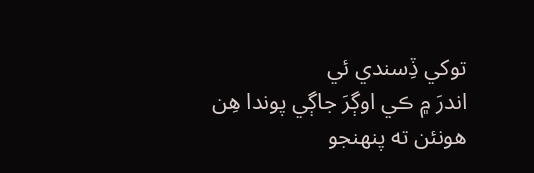توکي ڏِسندي ئي
اندرَ ۾ ڪي اوڳرَ جاڳي پوندا هِن
هونئن ته پنهنجو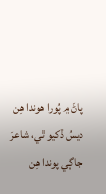پاڻَ ۾ پُورا هوندا هِن
ديسُ ڏکيو ٿي، شاعرَ جاڳي پوندا هِن